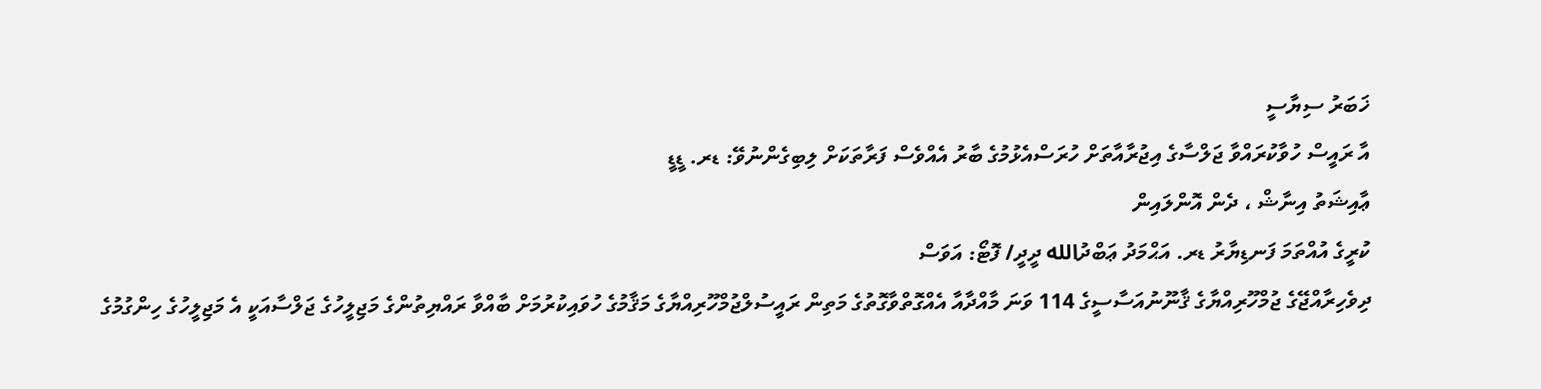ޚަބަރު ސިޔާސީ
އާ ރައީސް ހުވާކުރައްވާ ޖަލްސާގެ އިޖުރާއާތަށް ހުރަސްއެޅުމުގެ ބާރު އެއްވެސް ފަރާތަކަށް ލިބިގެންނުވޭ: ޑރ. ޑީޑީ
ޢާއިޝަތު އިނާޝް ، ދެން އޮންލައިން
ކުރީގެ އުއްތަމަ ފަނޑިޔާރު ޑރ. އަޙްމަދު ޢަބްދުالله ދީދީ/ ފޮޓޯ: އަވަސް
ދިވެހިރާއްޖޭގެ ޖުމްހޫރިއްޔާގެ ޤާނޫނުއަސާސީގެ 114 ވަނަ މާއްދާއާ އެއްގޮތްވާގޮތުގެ މަތިން ރައީސުލްޖުމްހޫރިއްޔާގެ މަޤާމުގެ ހުވައިކުރުމަށް ބާއްވާ ރައްޔިތުންގެ މަޖިލީހުގެ ޖަލްސާއަކީ އެ މަޖިލީހުގެ ހިންގުމުގެ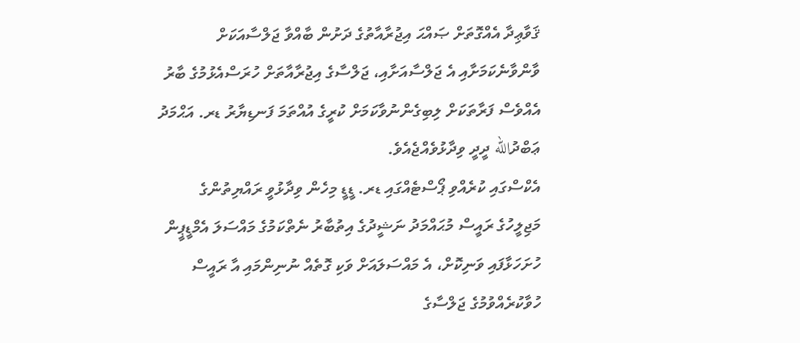ޤަވާޢިދާ އެއްގޮތަށް ޞައްޙަ އިޖުރާއާތުގެ ދަށުން ބާއްވާ ޖަލްސާއަކަށް ވާންވާނެކަމަށާއި އެ ޖަލްސާއަށާއި، ޖަލްސާގެ އިޖުރާއާތަށް ހުރަސްއެޅުމުގެ ބާރު އެއްވެސް ފަރާތަކަށް ލިބިގެންނުވާކަމަށް ކުރީގެ އުއްތަމަ ފަނޑިޔާރު ޑރ. އަޙްމަދު ޢަބްދުالله ދީދީ ވިދާޅުވެއްޖެއެވެ.
އެކްސްގައި ކުރެއްވި ޕޯސްޓެއްގައި ޑރ. ޑީޑީ މިހެން ވިދާޅުވީ ރައްޔިތުންގެ މަޖިލީހުގެ ރައީސް މުޙައްމަދު ނަޝީދުގެ އިތުބާރު ނެތްކަމުގެ މައްސަލަ އެމްޑީޕީން ހުށަހަޅާފައި ވަނިކޮށް، އެ މައްސަލައަށް ވަކި ގޮތެއް ނުނިންމައި އާ ރައީސް ހުވާކުރެއްވުމުގެ ޖަލްސާގެ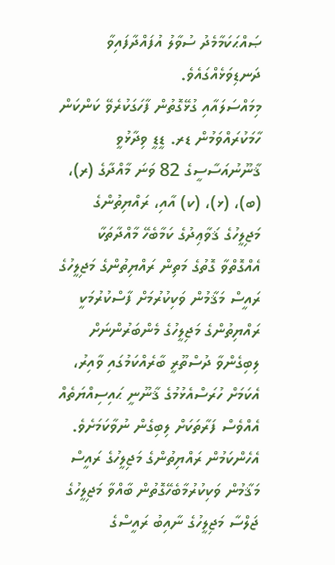ޞައްޙަކަމާމެދު ސުވާލު އުފައްދާފައިވާ ދަނޑިވަޅެއްގައެވެ.
މިމައްސަލައާއި ގުޅޭގޮތުން ފާހަގަކުރެވޭ ކަންކަން ހާމަކުރައްވަމުން ޑރ. ޑީޑީ ވިދާޅުވީ ޤާނޫނުއަސާސީގެ 82 ވަނަ މާއްދާގެ (ރ)، (ބ)، (ޅ)، (ކ) އާއި، ރައްޔިތުންގެ މަޖިލީހުގެ ޤަވާޢިދުގެ ކަމާބެހޭ މާއްދާތަކާ އެއްގޮތްވާ ގޮތުގެ މަތިން ރައްޔިތުންގެ މަޖިލީހުގެ ރައީސް މަޤާމުން ވަކިކުރުމަށް ފާސްކުރުމަކީ ރައްޔިތުންގެ މަޖިލީހުގެ މެންބަރުންނަށް ލިބިގެންވާ ދުސްތޫރީ ބާރެއްކަމުގައި ވާއިރު، އެކަމަށް ހުރަސްއެޅުމުގެ ޤާނޫނީ ޙައިސިއްޔަތެއް އެއްވެސް ފަރާތަކަށް ލިބިގެން ނުވާކަމަށެވެ.
އެހެންކަމުން ރައްޔިތުންގެ މަޖިލީހުގެ ރައީސް މަޤާމުން ވަކިކުރުމާބެހޭގޮތުން ބާއްވާ މަޖިލީހުގެ ޖަލްސާ މަޖިލީހުގެ ނާއިބު ރައީސްގެ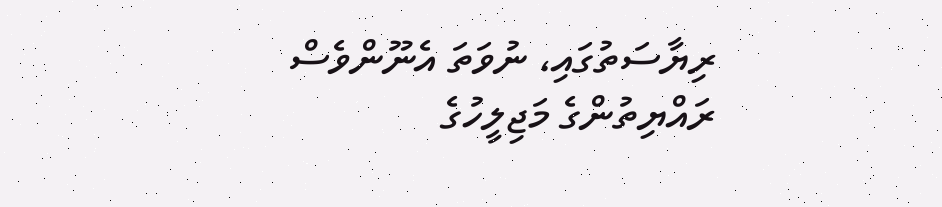ރިޔާސަތުގައި، ނުވަތަ އެނޫންވެސް ރައްޔިތުންގެ މަޖިލީހުގެ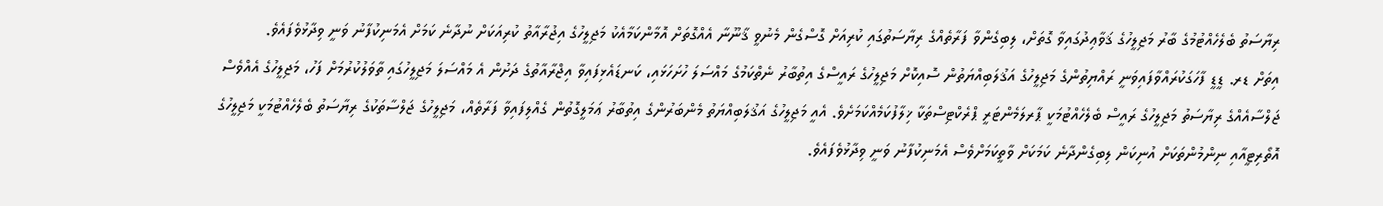ރިޔާސަތު ބެލެހެއްޓުމުގެ ބާރު މަޖިލީހުގެ ޤަވާޢިދުގައިވާ ގޮތަށް، ލިބިގެންވާ ފަރާތެއްގެ ރިޔާސަތުގައި ކުރިއަށް ގޮސްގެން މެނުވީ ޤާނޫނާ އެއްގޮތަށް އޮމާންކަމާއެކު މަޖިލީހުގެ އިޖުރާއާތު ކުރިއަކަށް ނުދާނެ ކަމަށް އެމަނިކުފާނު ވަނީ ވިދާޅުވެފައެވެ.
އިތަށް ޑރ. ޑީޑީ ފާހަގަކުރައްވާފައިވަނީ ރައްޔިތުންގެ މަޖިލީހުގެ އަޤުލަބިއްޔަތުން ސޮއިކޮށް މަޖިލީހުގެ ރައީސްގެ އިތުބާރު ނެތްކަމުގެ މައްސަލަ ހުށަހަޅައި، ކަނޑައެޅިފައިވާ އިޖްރާއާތުގެ ދަށުން އެ މައްސަލަ މަޖިލީހުގައި ތާވަލުކުރުމަށް ފަހު، މަޖިލީހުގެ އެއްވެސް ޖަލްސާއެއްގެ ރިޔާސަތު މަޖިލީހުގެ ރައީސް ބެލެހެއްޓުމަކީ ޕާރލަމެންޓަރީ ޕްރެކްޓިސްތަކާ ޚިލާފުކަމެއްކަމަށެވެ. އެއީ މަޖިލީހުގެ އަޤުލަބިއްޔަތު މެންބަރުންގެ އިތުބާރު ޢަމަލީގޮތުން ގެއްލިފައިވާ ފަރާތެއް، މަޖިލީހުގެ ޖަލްސާތަކުގެ ރިޔާސަތު ބެލެހެއްޓުމަކީ މަޖިލީހުގެ އޮތޯރިޓީއާއި ނިންމުންތަކަށް އުނިކަން ލިބިގެންދާނެ ކަމަކަށް ވާތީކަމަށްވެސް އެމަނިކުފާނު ވަނީ ވިދާޅުވެފައެވެ.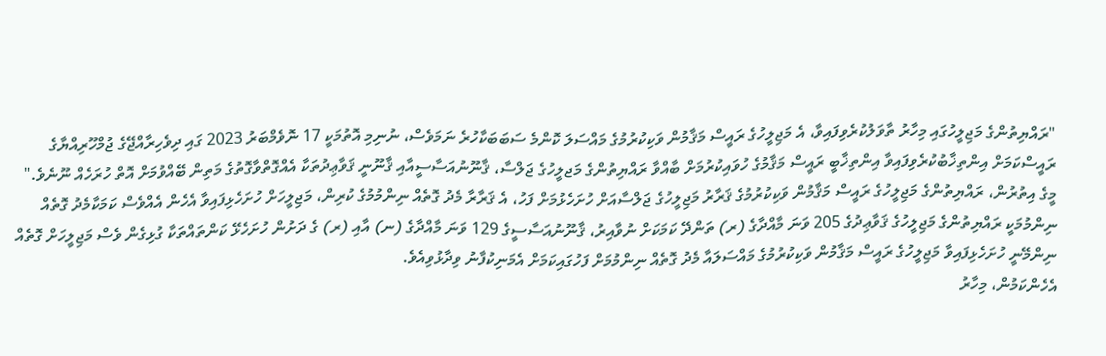"ރައްޔިތުންގެ މަޖިލީހުގައި މިހާރު ތާވަލުކުރެވިފައިވާ، އެ މަޖިލީހުގެ ރައީސް މަޤާމުން ވަކިކުރުމުގެ މައްސަލަ ކޮންމެ ސަބަބަކާހުރެ ނަމަވެސް، ނުނިމި އޮތުމަކީ 17 ނޮވެމްބަރު 2023 ގައި ދިވެހިރާއްޖޭގެ ޖުމްހޫރިއްޔާގެ ރައީސްކަމަށް އިންތިޚާބުކުރެވިފައިވާ އިންތިޚާބީ ރައީސް މަޤާމުގެ ހުވައިކުރުމަށް ބާއްވާ ރައްޔިތުންގެ މަޖލީހުގެ ޖަލްސާ، ޤާނޫނުއަސާސީއާއި ޤާނޫނީ ޤަވާޢިދުތަކާ އެއްގޮތްވާގޮތުގެ މަތިން ބޭއްވުމަށް އޮތް ހުރަހެއް ނޫނެވެ."
މީގެ އިތުރުން، ރައްޔިތުންގެ މަޖިލީހުގެ ރައީސް މަޤާމުން ވަކިކުރުމުގެ ޤަރާރު މަޖިލީހުގެ ޖަލްސާއަށް ހުށަހެޅުމަށް ފަހު، އެ ޤަރާރާ މެދު ގޮތެއް ނިންމުމުގެ ކުރިން، މަޖިލީހަށް ހުށަހެޅިފައިވާ އެހެން އެއްވެސް ކަމަކާމެދު ގޮތެއް ނިންމުމަކީ ރައްޔިތުންގެ މަޖިލީހުގެ ޤަވާޢިދުގެ 205 ވަނަ މާއްދާގެ (ރ) ތަންދޭ ކަމަކަށް ނުވާއިރު، ޤާނޫނުއަސާސީގެ 129 ވަނަ މާއްދާގެ (ނ) އާއި (ރ) ގެ ދަށުން ހުށަހެޅޭ ކަންތައްތަކާ ގުޅިގެން ވެސް މަޖިލީހަށް ގޮތެއް ނިންމޭނީ ހުށަހެޅިފައިވާ މަޖިލީހުގެ ރައީސް މަޤާމުން ވަކިކުރުމުގެ މައްސަލައާ މެދު ގޮތެއް ނިންމުމަށް ފަހުގައިކަމަށް އެމަނިކުފާނު ވިދާޅުވިއެވެ.
އެހެންކަމުން، މިހާރު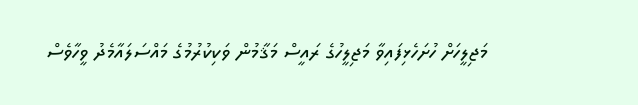މަޖިލީހަށް ހުށަހެޅިފައިވާ މަޖިލީހުގެ ރައީސް މަޤާމުން ވަކިކުރުމުގެ މައްސަލައާމެދު ވީހާވެސް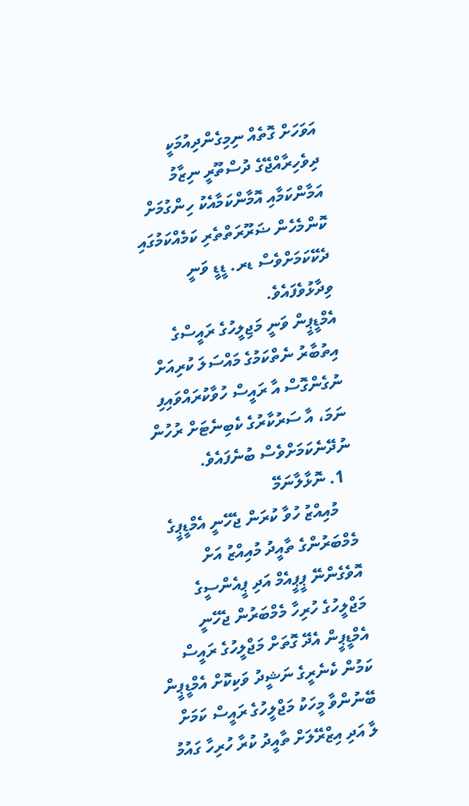އަވަހަށް ގޮތެއް ނިމިގެންދިއުމަކީ ދިވެހިރާއްޖޭގެ ދުސްތޫރީ ނިޒާމު އަމާންކަމާއި އޮމާންކަމާއެކު ހިންގުމަށް ކޮންމެހެން ޟަރޫރަތްތެރި ކަމެއްކަމުގައި ދެކޭކަމަށްވެސް ޑރ. ޑީޑީ ވަނީ ވިދާޅުވެފައެވެ.
އެމްޑީޕީން ވަނީ މަޖިލީހުގެ ރައީސްގެ އިތުބާރު ނެތްކަމުގެ މައްސަލަ ކުރިއަށް ނުގެންގޮސް އާ ރައީސް ހުވާކުރައްވައިފި ނަމަ، އާ ސަރުކާރުގެ ކެބިނެޓަށް ރުހުން ނުދޭނެކަމަށްވެސް ބުނެފައެވެ.
  1. ނޮޅާލާނަމޭ
    މުއިއްޒު ހުވާ ކުރަން ޖެހޭނީ އެމްޑީޕީގެ މެމްބަރުންގެ ތާއީދު މުއިއްޒު އަށް އޮވެގެންނޭ ޕީޕީއެމް އަދި ޕީއެންސީގެ މަޖްލީހުގެ ހުރިހާ މެމްބަރުން ޖެހޭނީ އެމްޑީޕީން އެދޭ ގޮތަށް މަޖްލީހުގެ ރައީސް ކަމުން ކެނެރީގެ ނަޝީދު ވަކިކޮށް އެމްޑީޕީން ބޭނުންވާ މީހަކު މަޖްލީހުގެ ރައީސް ކަމަށް ލާ އަދި އިޒްރޭލަށް ތާއީދު ކުރާ ހުރިހާ ގައުމު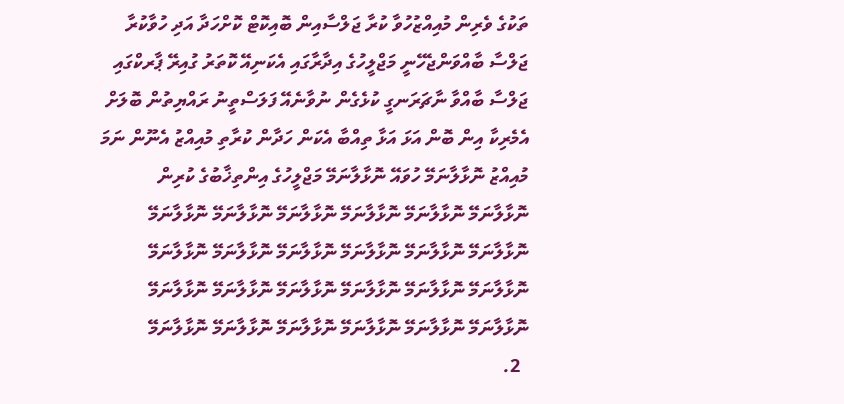ތަކުގެ ވެރިން މުއިއްޒުހުވާ ކުރާ ޖަލްސާއިން ބޮއިކޮޓް ކޮށްހަދާ އަދި ހުވާކުރާ ޖަލްސާ ބާއްވަންޖެހޭނީ މަޖްލީހުގެ އިދާރާގައި އެކަނިއޭ ކޮތަރު ގުއިރޭ ޕާރކްގައި ޖަލްސާ ބާއްވާ ނާޗަރަނގީ ކުޅެގެން ނުވާނެއޭ ފަލަސްތީނު ރައްޔިތުން ބޮލަށް އެމެރިކާ އިން ބޮން އަޅަ އަޅާ ތިއްބާ އެކަން ހަދާން ކުރާތި މުއިއްޒު އެނޫން ނަމަ މުއިއްޒު ނޮޅާލާނަމޭ ހުވައޭ ނޮޅާލާނަމޭ މަޖްލީހުގެ އިންތިޚާބުގެ ކުރިން ނޮޅާލާނަމޭ ނޮޅާލާނަމޭ ނޮޅާލާނަމޭ ނޮޅާލާނަމޭ ނޮޅާލާނަމޭ ނޮޅާލާނަމޭ ނޮޅާލާނަމޭ ނޮޅާލާނަމޭ ނޮޅާލާނަމޭ ނޮޅާލާނަމޭ ނޮޅާލާނަމޭ ނޮޅާލާނަމޭ ނޮޅާލާނަމޭ ނޮޅާލާނަމޭ ނޮޅާލާނަމޭ ނޮޅާލާނަމޭ ނޮޅާލާނަމޭ ނޮޅާލާނަމޭ ނޮޅާލާނަމޭ ނޮޅާލާނަމޭ ނޮޅާލާނަމޭ ނޮޅާލާނަމޭ ނޮޅާލާނަމޭ ނޮޅާލާނަމޭ
  2.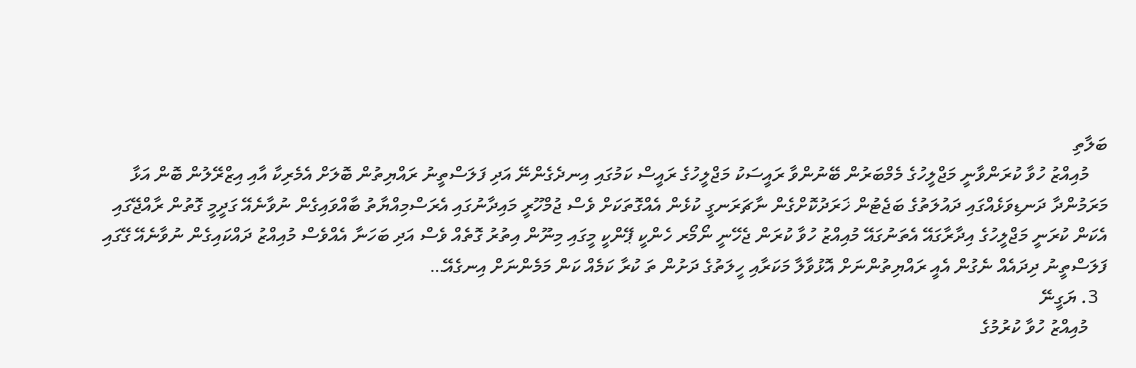ބަލާތި
    މުއިއްޒު ހުވާ ކުރަންވާނީ މަޖްލީހުގެ މެމްބަރުން ބޭނުންވާ ރައީސަކު މަޖްލީހުގެ ރައީސް ކަމުގައި އިނދެގެންނޭ އަދި ފަލަސްތީނު ރައްޔިތުން ބޮލަށް އެމެރިކާ އާއި އިޒްރޭލުން ބޮން އަޅާ މަރަމުންދާ ދަނޑިވަޅެއްގައި ދައުލަތުގެ ބަޖެޓުން ޚަރަދުކޮށްގެން ނާޗަރަނގީ ކުޅެން އެއްގޮތަކަށް ވެސް ޖުމްހޫރީ މައިދާނުގައި އެރަސްމިއްޔާތު ބާއްވައިގެން ނުވާނެއޭ ގަދީމީ ގޮތުން ރާއްޖޭގައި އެކަން ކުރަނީ މަޖްލީހުގެ އިދާރާގައޭ އެތަނުގައޭ މުއިއްޒު ހުވާ ކުރަން ޖެހޭނީ ނޯމޯރ ހެންކީ ޕޭންކީ މީގައި މިނޫން އިތުރު ގޮތެއް ވެސް އަދި ބަހަނާ އެއްވެސް މުއިއްޒު ދައްކައިގެން ނުވާނެއޭ ގޭގައި ފަލަސްތީނު ދިދައެއް ނެގުން އެއީ ރައްޔިތުންނަށް އޮޅުވާލާ މަކަރާއި ހީލަތުގެ ދަށުން ތަ ކުރާ ކަމެއް ކަން މަމެންނަށް އިނގެއޭ…
  3. ޔަގީނޭ
    މުއިއްޒު ހުވާ ކުރުމުގެ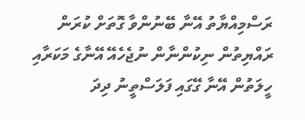ރަސްމިއްޔާތު އޭނާ ބޭނުންވާ ގޮތަށް ކުރަން ރައްޔިތުން ނިކުންނާން ނުޖެހެއޭ އޭނާގެ މަކަރާއި ހީލަތުން އޭނާ ގޭގައި ފަލަސްތީނު ދިދަ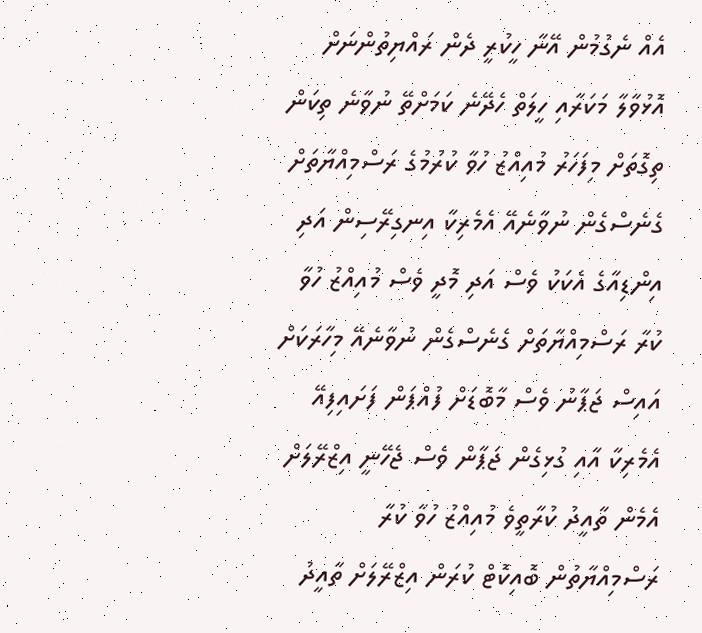އެއް ނެގުމުން އޭނާ ހީކުރީ ދެން ރައްޔިތުންނަށް އޮޅުވާލާ މަކަރާއި ހީލަތް ހެދޭނެ ކަމަށްތޭ ނުވާނެ ތިކަން ތިގޮތަށް މިފަހަރު މުއިއްޒު ހުވާ ކުރުމުގެ ރަސްމިއްޔާތަށް ގެނެސްގެން ނުވާނެއޭ އެމެރިކާ އިނގިރޭސިން އަދި އިންޑިއާގެ އެކަކު ވެސް އަދި މޮދީ ވެސް މުއިއްޒު ހުވާ ކުރާ ރަސްމިއްޔާތަށް ގެނެސްގެން ނުވާނެއޭ މިހާރަކަށް އައިސް ޖަޕާނު ވެސް މާބޮޑަށް ފުއްޕަން ފަށައިފިއޭ އެމެރިކާ އާއި ގުޅިގެން ޖަޕާން ވެސް ޖެހޭނީ އިޒްރޭލަށް އެމެން ތާއީދު ކުރާތީވެ މުއިއްޒު ހުވާ ކުރާ ރަސްމިއްޔާތުން ބޮއިކޮޓް ކުރަން އިޒްރޭލަށް ތާއީދު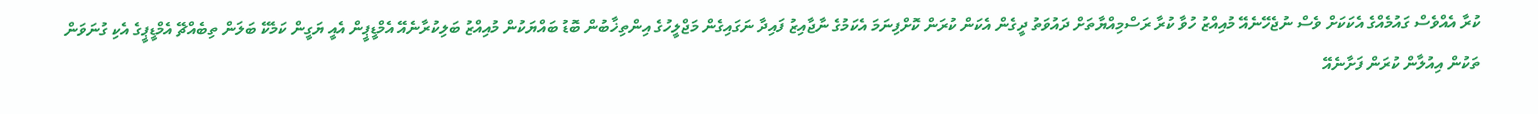ކުރާ އެއްވެސް ގައުމެއްގެ އެކަކަށް ވެސް ނުޖެހޭނެއޭ މުއިއްޒު ހުވާ ކުރާ ރަސްމިއްޔާތަށް ދައުވަތު ދީގެން އެކަން ކުރަން ކޮށްފިނަމަ އެކަމުގެ ނާޖާއިޒު ފައިދާ ނަގައިގެން މަޖްލީހުގެ އިންތިޚާބުން ބޮޑު ބައްޔަކުން މުއިއްޒު ބަލިކުރާނެއޭ އެމްޑީޕީން އެއީ ޔަގީން ކަމެކޭ ބަލަން ތިބެއްޗޭ އެމްޑީޕީގެ އެކި ގުނަވަން ތަކުން އިއުލާން ކުރަން ފަށާނެއޭ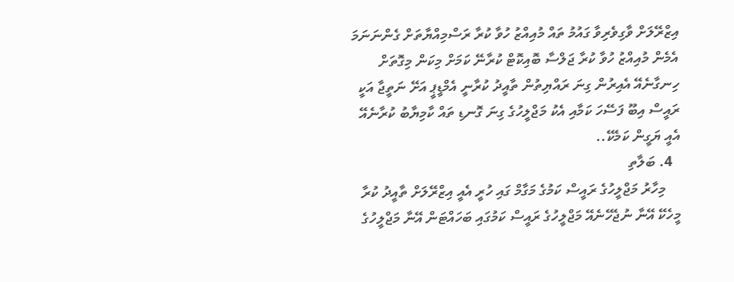އިޒްރޭލަށް ވާގިވެރިވާ ގައުމު ތައް މުއިއްޒު ހުވާ ކުރާ ރަސްމިއްޔާތަށް ގެންނަނަމަ އެމެން މުއިއްޒު ހުވާ ކުރާ ޖަލްސާ ބޮއިކޮޓް ކުރާނޭ ކަމަށް މިކަން މިގޮތަށް ހިނގާނެއޭ އެއިރުން ގިނަ ރައްޔިތުން ތާއީދު ކުރާނީ އެމްޑީޕީ އަށޭ ނަތީޖާ އަކީ ރައީސް އިބޫ ފަސޭހަ ކަމާއި އެކު މަޖްލީހުގެ ގިނަ ގޮނޑި ތައް ކާމިޔާބު ކުރާނެއޭ އެއީ ޔަގީން ކަމެކޭ..
  4. ބަލާތި
    މިހާރު މަޖްލީހުގެ ރައީސް ކަމުގެ މަގާމް ގައި ހުރީ އެއީ އިޒްރޭލަށް ތާއީދު ކުރާ މީހެކޭ އޭނާ ނުޖެހޭނެއޭ މަޖްލީހުގެ ރައީސް ކަމުގައި ބަހައްޓަން އޭނާ މަޖްލީހުގެ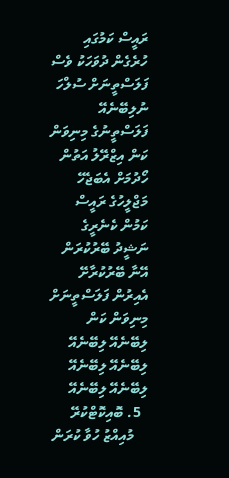ރައީސް ކަމުގައި ހުރެގެން ދުވަހަކު ވެސް ފަލަސްތީނަށް ސުލްހަ ނުލިބޭނެއޭ ފަލަސްތީނުގެ މިނިވަން ކަން އިޒްރޭލު އަތުން ހޯދުމަށް އެބަޖެހޭ މަޖްލީހުގެ ރައީސް ކަމުން ކެނެރީގެ ނަޝީދު ބޭރުކުރަން އޭނާ ބޭރުކުރާށޭ އެއިރުން ފަލަސްތީނަށް މިނިވަން ކަން ލިބޭނެއޭ ލިބޭނެއޭ ލިބޭނެއޭ ލިބޭނެއޭ ލިބޭނެއޭ ލިބޭނެއޭ
  5. ބޮއިކޮޓްކުރޭ
    މުއިއްޒު ހުވާ ކުރަން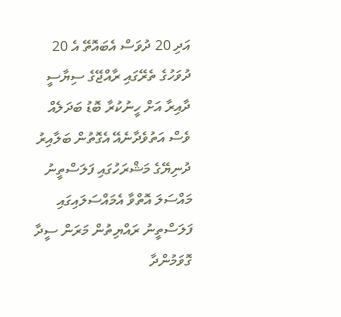އަދި 20 ދުވަސް އެބައޮތޭ އެ 20 ދުވަހުގެ ތެރޭގައި ރާއްޖޭގެ ސިޔާސީ ދާއިރާ އަށް ހީނުކުރާ ބޮޑު ބަދަލެއް ވެސް އަތުވެދާނެއޭ އެގޮތުން ބަލާއިރު ދުނިޔޭގެ މަޝްރަހުގައި ފަލަސްތީނު މައްސަލަ އޮތްވާ އެމައްސަލައިގައި ފަލަސްތީނު ރައްޔިތުން މަރަން ސީދާ ގޮވަމުންދާ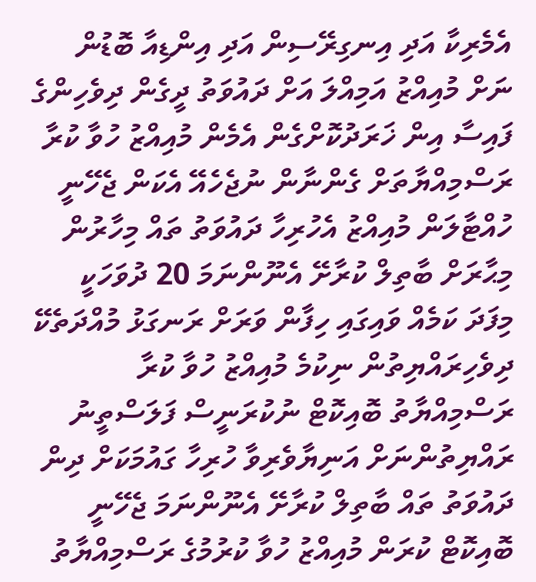އެމެރިކާ އަދި އިނގިރޭސިން އަދި އިންޑިއާ ބޮޑުން ނަށް މުއިއްޒު އަމިއްލަ އަށް ދައުވަތު ދީގެން ދިވެހިންގެ ފައިސާ އިން ޚަރަދުކޮށްގެން އެމެން މުއިއްޒު ހުވާ ކުރާ ރަސްމިއްޔާތަށް ގެންނާން ނުޖެހެއޭ އެކަން ޖެހޭނީ ހުއްޓާލަން މުއިއްޒު އެހުރިހާ ދައުވަތު ތައް މިހާރުން މިޙާރަށް ބާތިލް ކުރާށޭ އެނޫންނަމަ 20 ދުވަހަކީ މިފަދަ ކަމެއް ވައިގައި ހިފާން ވަރަށް ރަނގަޅު މުއްދަތެކޭ ދިވެހިރައްޔިތުން ނިކުމެ މުއިއްޒު ހުވާ ކުރާ ރަސްމިއްޔާތު ބޮއިކޮޓް ނުކުރަނީސް ފަލަސްތީނު ރައްޔިތުންނަށް އަނިޔާވެރިވާ ހުރިހާ ގައުމަކަށް ދިން ދައުވަތު ތައް ބާތިލް ކުރާށޭ އެނޫންނަމަ ޖެހޭނީ ބޮއިކޮޓް ކުރަން މުއިއްޒު ހުވާ ކުރުމުގެ ރަސްމިއްޔާތު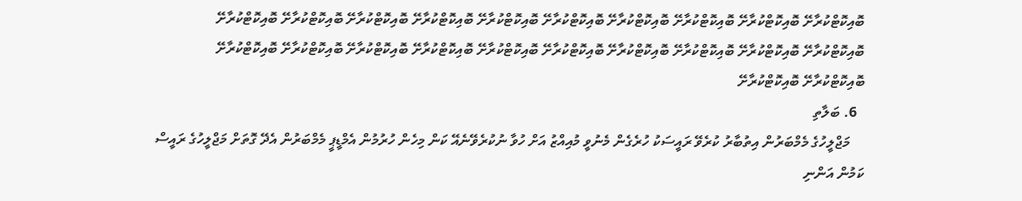ބޮއިކޮޓްކުރާށޭ ބޮއިކޮޓްކުރާށޭ ބޮއިކޮޓްކުރާށޭ ބޮއިކޮޓްކުރާށޭ ބޮއިކޮޓްކުރާށޭ ބޮއިކޮޓްކުރާށޭ ބޮއިކޮޓްކުރާށޭ ބޮއިކޮޓްކުރާށޭ ބޮއިކޮޓްކުރާށޭ ބޮއިކޮޓްކުރާށޭ ބޮއިކޮޓްކުރާށޭ ބޮއިކޮޓްކުރާށޭ ބޮއިކޮޓްކުރާށޭ ބޮއިކޮޓްކުރާށޭ ބޮއިކޮޓްކުރާށޭ ބޮއިކޮޓްކުރާށޭ ބޮއިކޮޓްކުރާށޭ ބޮއިކޮޓްކުރާށޭ ބޮއިކޮޓްކުރާށޭ ބޮއިކޮޓްކުރާށޭ ބޮއިކޮޓްކުރާށޭ ބޮއިކޮޓްކުރާށޭ
  6. ބަލާތި
    މަޖްލީހުގެ މެމްބަރުން އިތުބާރު ކުރެވޭ ރައީސަކު ހުރެގެން މެނުވީ މުއިއްޒު އަށް ހުވާ ނުކުރެވޭނެއޭ ކަން މިހެން ހުރުމުން އެމްޑީޕީ މެމްބަރުން އެދޭ ގޮތަށް މަޖްލީހުގެ ރައީސް ކަމުން އަންނި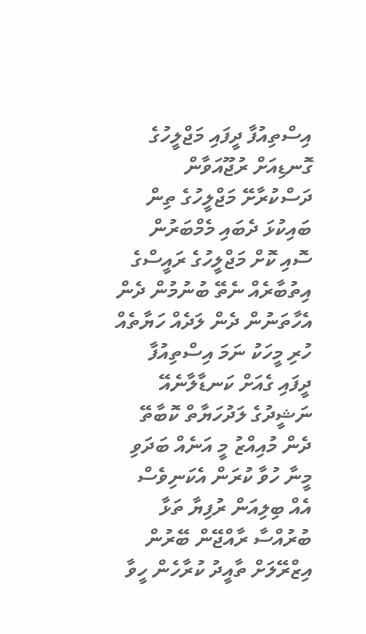އިސްތިއުފާ ދީފައި މަޖްލީހުގެ ގޮނޑިއަށް ރުޖޫއަވާން ދަސްކުރާށޭ މަޖްލީހުގެ ތިން ބައިކުޅަ ދެބައި މެމްބަރުން ސޮއި ކޮށް މަޖްލީހުގެ ރައީސްގެ އިތުބާރެއް ނެތޭ ބުނުމުން ދެން އެހާތަނުން ދެން ލަދެއް ހަޔާތެއް ހުރި މީހަކު ނަމަ އިސްތިއުފާ ދީފައި ގެއަށް ކަނޑާލާނެއޭ ނަޝީދުގެ ލަދުހަޔާތް ކޮބާތޭ ދެން މުއިއްޒު މީ އަނެއް ބަދަވި މީނާ ހުވާ ކުރަން އެކަނިވެސް އެއް ބިލިއަން ރުފިޔާ ތަޅާ ބުރުއްސާ ރާއްޖޭން ބޭރުން އިޒްރޭލަށް ތާއީދު ކުރާހެން ހީވާ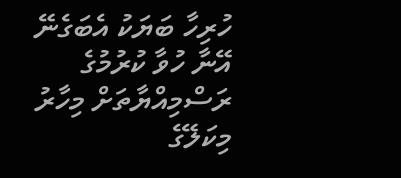ހުރިހާ ބަޔަކު އެބަގެނޭ އޭނާ ހުވާ ކުރުމުގެ ރަސްމިއްޔާތަށް މިހާރު މިކަލޭގެ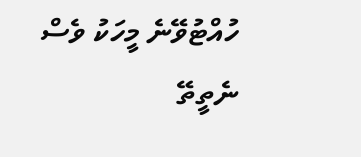ހުއްޓުވޭނެ މީހަކު ވެސް ނެތީތޭ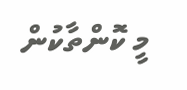މީ ކޮންތާކުން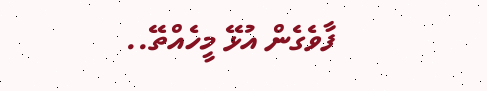ފާވެގެން އުޅޭ މީހެއްތޭ..